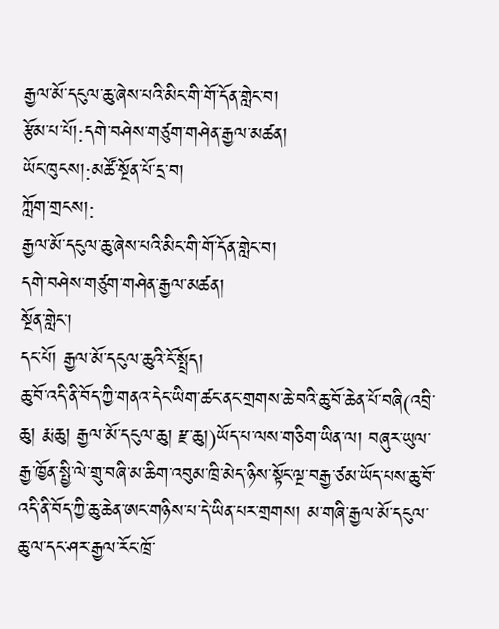རྒྱལ་མོ་དངུལ་ཆུ་ཞེས་པའི་མིང་གི་གོ་དོན་གླེང་བ།
རྩོམ་པ་པོ།:དགེ་བཤེས་གཙུག་གཤེན་རྒྱལ་མཚན།
ཡོང་ཁུངས།:མཚོ་སྔོན་པོ་དྲ་བ།
ཀློག་གྲངས།:
རྒྱལ་མོ་དངུལ་ཆུ་ཞེས་པའི་མིང་གི་གོ་དོན་གླེང་བ།
དགེ་བཤེས་གཙུག་གཤེན་རྒྱལ་མཚན།
སྔོན་གླེང་།
དང་པོ། རྒྱལ་མོ་དངུལ་ཆུའི་ངོ་སྤྲོད།
ཆུ་བོ་འདི་ནི་བོད་ཀྱི་གནའ་དེང་ཡིག་ཚང་ནང་གྲགས་ཆེ་བའི་ཆུ་བོ་ཆེན་པོ་བཞི(འབྲི་ཆུ། རྨ་ཆུ། རྒྱལ་མོ་དངུལ་ཆུ། རྫ་ཆུ།)ཡོད་པ་ལས་གཅིག་ཡིན་ལ། བཞུར་ཡུལ་རྒྱ་ཁྱོན་སྤྱི་ལེ་གྲུ་བཞི་མ་ཆིག་འབུམ་ཁྲི་མེད་ཉིས་སྟོང་ལྔ་བརྒྱ་ཙམ་ཡོད་པས་ཆུ་བོ་འདི་ནི་བོད་ཀྱི་ཆུ་ཆེན་ཨང་གཉིས་པ་དེ་ཡིན་པར་གྲགས། མ་གཞི་རྒྱལ་མོ་དངུལ་ཆུ་ལ་དང་ཤར་རྒྱལ་རོང་ཁྲོ་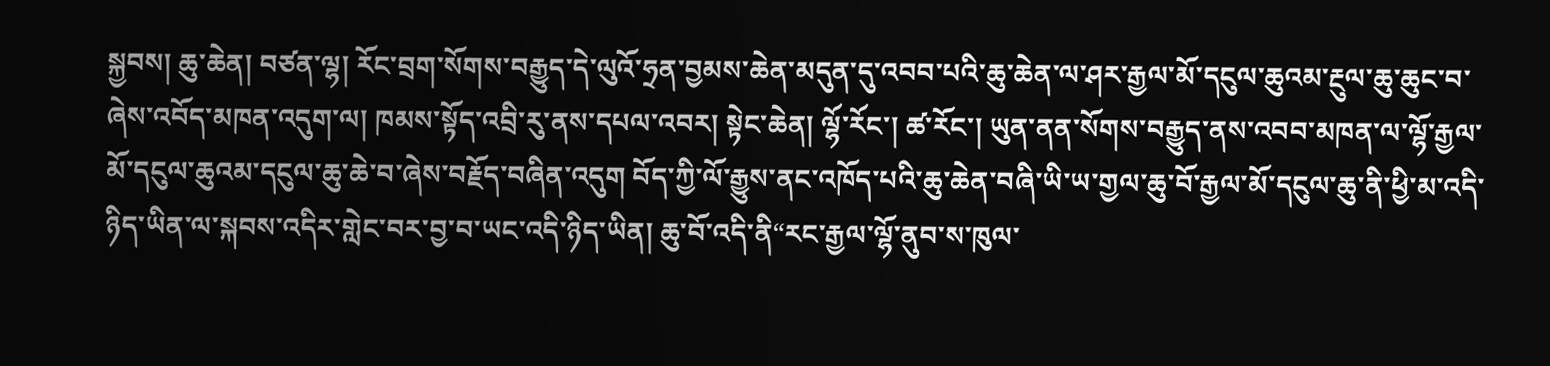སྐྱབས། ཆུ་ཆེན། བཙན་ལྷ། རོང་བྲག་སོགས་བརྒྱུད་དེ་ལུའོ་ཧྲན་བྱམས་ཆེན་མདུན་དུ་འབབ་པའི་ཆུ་ཆེན་ལ་ཤར་རྒྱལ་མོ་དངུལ་ཆུའམ་རྔུལ་ཆུ་ཆུང་བ་ཞེས་འབོད་མཁན་འདུག་ལ། ཁམས་སྟོད་འབྲི་རུ་ནས་དཔལ་འབར། སྟེང་ཆེན། ལྷོ་རོང་། ཚ་རོང་། ཡུན་ནན་སོགས་བརྒྱུད་ནས་འབབ་མཁན་ལ་ལྷོ་རྒྱལ་མོ་དངུལ་ཆུའམ་དངུལ་ཆུ་ཆེ་བ་ཞེས་བརྗོད་བཞིན་འདུག བོད་ཀྱི་ལོ་རྒྱུས་ནང་འཁོད་པའི་ཆུ་ཆེན་བཞི་ཡི་ཡ་གྱལ་ཆུ་བོ་རྒྱལ་མོ་དངུལ་ཆུ་ནི་ཕྱི་མ་འདི་ཉིད་ཡིན་ལ་སྐབས་འདིར་གླེང་བར་བྱ་བ་ཡང་འདི་ཉིད་ཡིན། ཆུ་བོ་འདི་ནི“རང་རྒྱལ་ལྷོ་ནུབ་ས་ཁུལ་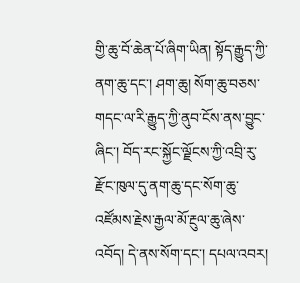གྱི་ཆུ་བོ་ཆེན་པོ་ཞིག་ཡིན། སྟོད་རྒྱུད་ཀྱི་ནག་ཆུ་དང་། ཤག་ཆུ། སོག་ཆུ་བཅས་གདང་ལ་རི་རྒྱུད་ཀྱི་ནུབ་ངོས་ནས་བྱུང་ཞིང་། བོད་རང་སྐྱོང་ལྗོངས་ཀྱི་འབྲི་རུ་རྫོང་ཁུལ་དུ་ནག་ཆུ་དང་སོག་ཆུ་འཛོམས་རྗེས་རྒྱལ་མོ་རྔུལ་ཆུ་ཞེས་འབོད། དེ་ནས་སོག་དང་། དཔལ་འབར།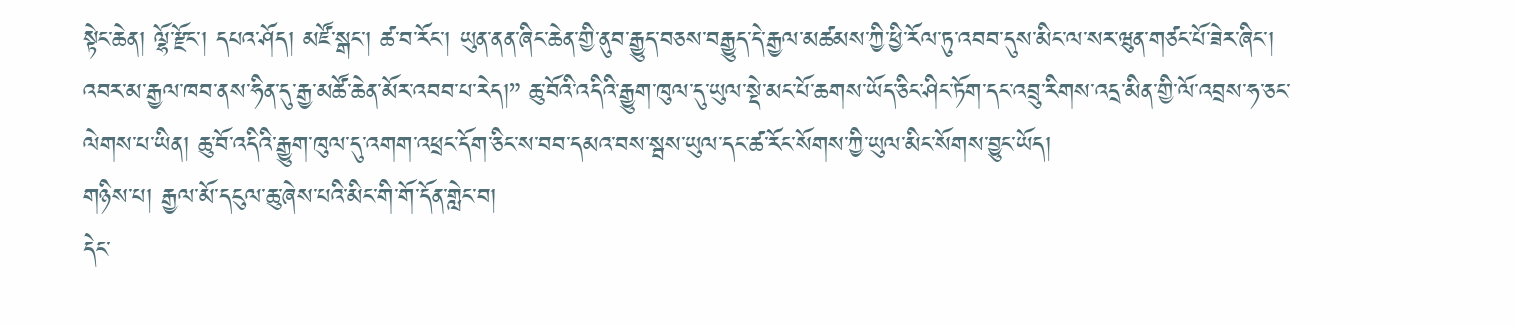སྟེང་ཆེན། ལྷོ་རྫོང་། དཔའ་ཤོད། མཛོ་སྒང་། ཚ་བ་རོང་། ཡུན་ནན་ཞིང་ཆེན་གྱི་ནུབ་རྒྱུད་བཅས་བརྒྱུད་དེ་རྒྱལ་མཚམས་ཀྱི་ཕྱི་རོལ་ཏུ་འབབ་དུས་མིང་ལ་སར་ཝུན་གཙང་པོ་ཟེར་ཞིང་། འབར་མ་རྒྱལ་ཁབ་ནས་ཧིན་དུ་རྒྱ་མཚོ་ཆེན་མོར་འབབ་པ་རེད།” ཆུ་བོའི་འདིའི་རྒྱུག་ཁུལ་དུ་ཡུལ་སྡེ་མང་པོ་ཆགས་ཡོད་ཅིང་ཤིང་ཏོག་དང་འབྲུ་རིགས་འདྲ་མིན་གྱི་ལོ་འབྲས་ཧ་ཅང་ལེགས་པ་ཡིན། ཆུ་བོ་འདིའི་རྒྱུག་ཁུལ་དུ་འགག་འཕྲང་དོག་ཅིང་ས་བབ་དམའ་བས་སྦས་ཡུལ་དང་ཚ་རོང་སོགས་ཀྱི་ཡུལ་མིང་སོགས་བྱུང་ཡོད།
གཉིས་པ། རྒྱལ་མོ་དངུལ་ཆུ་ཞེས་པའི་མིང་གི་གོ་དོན་གླེང་བ།
དེང་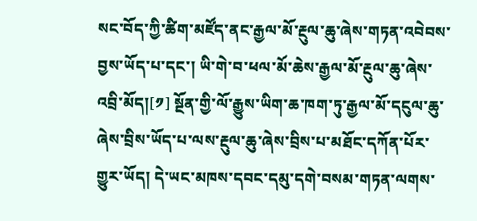སང་བོད་ཀྱི་ཚིག་མཛོད་ནང་རྒྱལ་མོ་རྔུལ་ཆུ་ཞེས་གཏན་འབེབས་བྱས་ཡོད་པ་དང་། ཡི་གེ་བ་ཕལ་མོ་ཆེས་རྒྱལ་མོ་རྔུལ་ཆུ་ཞེས་འབྲི་མོད།[༡] སྔོན་གྱི་ལོ་རྒྱུས་ཡིག་ཆ་ཁག་ཏུ་རྒྱལ་མོ་དངུལ་ཆུ་ཞེས་བྲིས་ཡོད་པ་ལས་རྔུལ་ཆུ་ཞེས་བྲིས་པ་མཐོང་དཀོན་པོར་གྱུར་ཡོད། དེ་ཡང་མཁས་དབང་དམུ་དགེ་བསམ་གཏན་ལགས་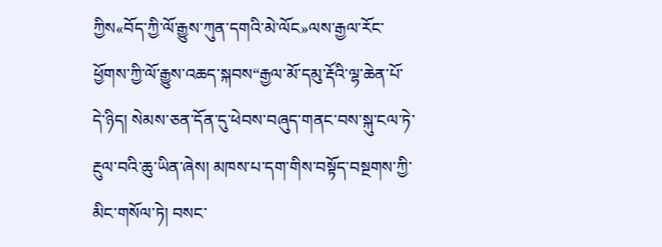ཀྱིས«བོད་ཀྱི་ལོ་རྒྱུས་ཀུན་དགའི་མེ་ལོང»ལས་རྒྱལ་རོང་ཕྱོགས་ཀྱི་ལོ་རྒྱུས་འཆད་སྐབས“རྒྱལ་མོ་དམུ་རྡོའི་ལྷ་ཆེན་པོ་དེ་ཉིད། སེམས་ཅན་དོན་དུ་ཕེབས་བཞུད་གནང་བས་སྐུ་ངལ་ཏེ་རྔུལ་བའི་ཆུ་ཡིན་ཞེས། མཁས་པ་དག་གིས་བསྟོད་བསྔགས་ཀྱི་མིང་གསོལ་ཏེ། བསང་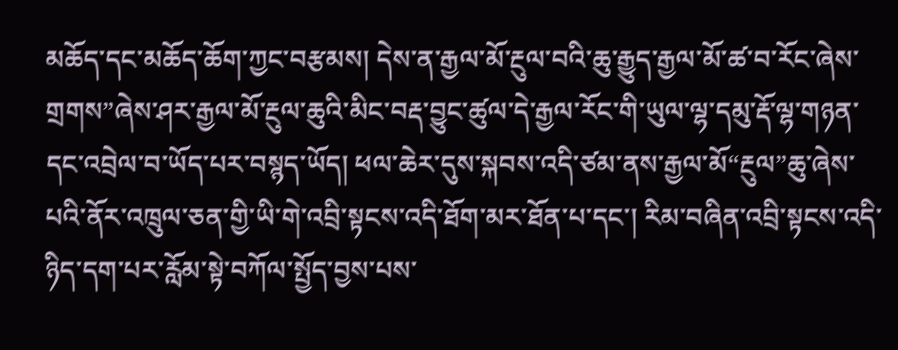མཆོད་དང་མཆོད་ཆོག་ཀྱང་བརྩམས། དེས་ན་རྒྱལ་མོ་རྔུལ་བའི་ཆུ་རྒྱུད་རྒྱལ་མོ་ཚ་བ་རོང་ཞེས་གྲགས”ཞེས་ཤར་རྒྱལ་མོ་རྔུལ་ཆུའི་མིང་བརྡ་བྱུང་ཚུལ་དེ་རྒྱལ་རོང་གི་ཡུལ་ལྷ་དམུ་རྡོ་ལྷ་གཉན་དང་འབྲེལ་བ་ཡོད་པར་བསྙད་ཡོད། ཕལ་ཆེར་དུས་སྐབས་འདི་ཙམ་ནས་རྒྱལ་མོ“རྔུལ”ཆུ་ཞེས་པའི་ནོར་འཁྲུལ་ཅན་གྱི་ཡི་གེ་འབྲི་སྟངས་འདི་ཐོག་མར་ཐོན་པ་དང་། རིམ་བཞིན་འབྲི་སྟངས་འདི་ཉིད་དག་པར་རློམ་སྟེ་བཀོལ་སྤྱོད་བྱས་པས་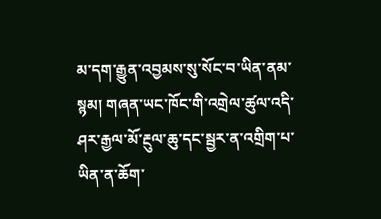མ་དག་རྒྱུན་འབྱམས་སུ་སོང་བ་ཡིན་ནམ་སྙམ། གཞན་ཡང་ཁོང་གི་འགྲེལ་ཚུལ་འདི་ཤར་རྒྱལ་མོ་རྔུལ་ཆུ་དང་སྦྱར་ན་འགྲིག་པ་ཡིན་ན་ཆོག་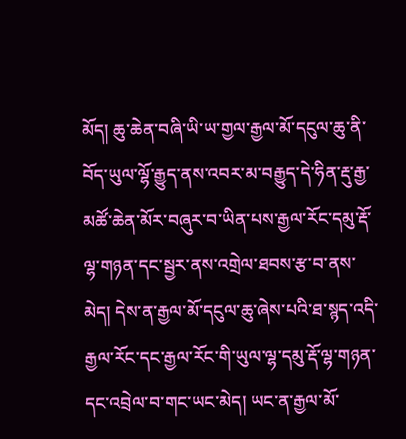མོད། ཆུ་ཆེན་བཞི་ཡི་ཡ་གྱལ་རྒྱལ་མོ་དངུལ་ཆུ་ནི་བོད་ཡུལ་ལྷོ་རྒྱུད་ནས་འབར་མ་བརྒྱུད་དེ་ཧིན་རྡུ་རྒྱ་མཚོ་ཆེན་མོར་བཞུར་བ་ཡིན་པས་རྒྱལ་རོང་དམུ་རྡོ་ལྷ་གཉན་དང་སྦྱར་ནས་འགྲེལ་ཐབས་རྩ་བ་ནས་མེད། དེས་ན་རྒྱལ་མོ་དངུལ་ཆུ་ཞེས་པའི་ཐ་སྙད་འདི་རྒྱལ་རོང་དང་རྒྱལ་རོང་གི་ཡུལ་ལྷ་དམུ་རྡོ་ལྷ་གཉན་དང་འབྲེལ་བ་གང་ཡང་མེད། ཡང་ན་རྒྱལ་མོ་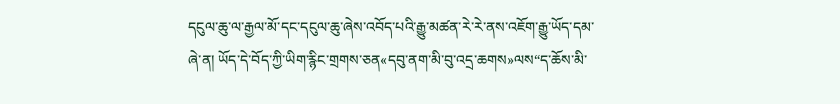དངུལ་ཆུ་ལ་རྒྱལ་མོ་དང་དངུལ་ཆུ་ཞེས་འབོད་པའི་རྒྱུ་མཚན་རེ་རེ་ནས་འཇོག་རྒྱུ་ཡོད་དམ་ཞེ་ན། ཡོད་དེ་བོད་ཀྱི་ཡིག་རྙིང་གྲགས་ཅན«དབུ་ནག་མི་བུ་འདྲ་ཆགས»ལས“ད་ཆོས་མི་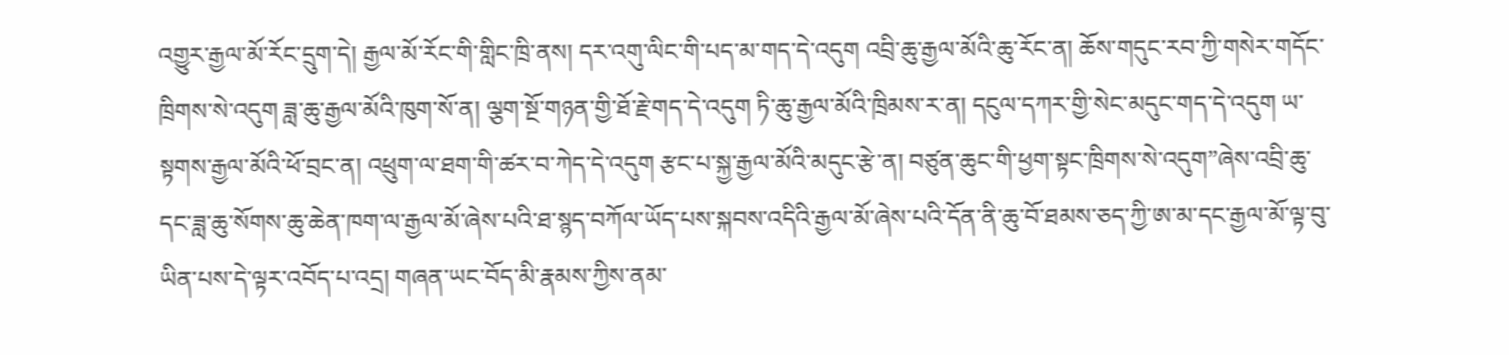འགྱུར་རྒྱལ་མོ་རོང་དྲུག་དེ། རྒྱལ་མོ་རོང་གི་གླིང་ཁྲི་ནས། དར་འགུ་ལིང་གི་པད་མ་གད་དེ་འདུག འབྲི་ཆུ་རྒྱལ་མོའི་ཆུ་རོང་ན། ཆོས་གདུང་རབ་ཀྱི་གསེར་གདོང་ཁྲིགས་སེ་འདུག ཟླ་ཆུ་རྒྱལ་མོའི་ཁུག་སོ་ན། ལྕག་སྔོ་གཉན་གྱི་ཐོ་རྗེ་གད་དེ་འདུག ཏི་ཆུ་རྒྱལ་མོའི་ཁྲིམས་ར་ན། དངུལ་དཀར་གྱི་སེང་མདུང་གད་དེ་འདུག ཡ་སྟགས་རྒྱལ་མོའི་ཕོ་བྲང་ན། འཕྲུག་ལ་ཐག་གི་ཚར་བ་ཀེད་དེ་འདུག རྩང་པ་སྐྱ་རྒྱལ་མོའི་མདུང་རྩེ་ན། བཙུན་ཆུང་གི་ཕྱག་སྟང་ཁྲིགས་སེ་འདུག”ཞེས་འབྲི་ཆུ་དང་ཟླ་ཆུ་སོགས་ཆུ་ཆེན་ཁག་ལ་རྒྱལ་མོ་ཞེས་པའི་ཐ་སྙད་བཀོལ་ཡོད་པས་སྐབས་འདིའི་རྒྱལ་མོ་ཞེས་པའི་དོན་ནི་ཆུ་བོ་ཐམས་ཅད་ཀྱི་ཨ་མ་དང་རྒྱལ་མོ་ལྟ་བུ་ཡིན་པས་དེ་ལྟར་འབོད་པ་འདྲ། གཞན་ཡང་བོད་མི་རྣམས་ཀྱིས་ནམ་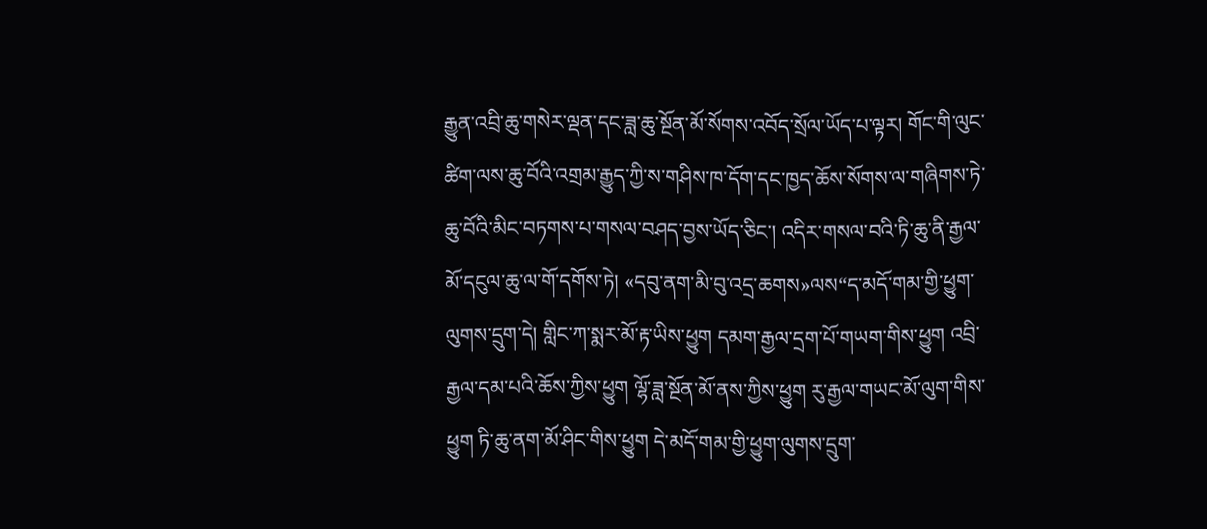རྒྱུན་འབྲི་ཆུ་གསེར་ལྡན་དང་ཟླ་ཆུ་སྔོན་མོ་སོགས་འབོད་སྲོལ་ཡོད་པ་ལྟར། གོང་གི་ལུང་ཚིག་ལས་ཆུ་བོའི་འགྲམ་རྒྱུད་ཀྱི་ས་གཤིས་ཁ་དོག་དང་ཁྱད་ཆོས་སོགས་ལ་གཞིགས་ཏེ་ཆུ་བོའི་མིང་བཏགས་པ་གསལ་བཤད་བྱས་ཡོད་ཅིང་། འདིར་གསལ་བའི་ཏི་ཆུ་ནི་རྒྱལ་མོ་དངུལ་ཆུ་ལ་གོ་དགོས་ཏེ། «དབུ་ནག་མི་བུ་འདྲ་ཆགས»ལས“ད་མདོ་གམ་གྱི་ཕྱུག་ལུགས་དྲུག་དེ། གླིང་ཀ་སྨར་མོ་རྟ་ཡིས་ཕྱུག དམག་རྒྱལ་དྲག་པོ་གཡག་གིས་ཕྱུག འབྲི་རྒྱལ་དམ་པའི་ཆོས་ཀྱིས་ཕྱུག ལྷོ་ཟླ་སྔོན་མོ་ནས་ཀྱིས་ཕྱུག རུ་རྒྱལ་གཡང་མོ་ལུག་གིས་ཕྱུག ཏི་ཆུ་ནག་མོ་ཤིང་གིས་ཕྱུག དེ་མདོ་གམ་གྱི་ཕྱུག་ལུགས་དྲུག་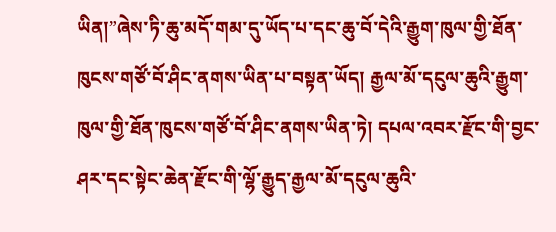ཡིན།”ཞེས་ཏི་ཆུ་མདོ་གམ་དུ་ཡོད་པ་དང་ཆུ་བོ་དེའི་རྒྱུག་ཁུལ་གྱི་ཐོན་ཁུངས་གཙོ་བོ་ཤིང་ནགས་ཡིན་པ་བསྟན་ཡོད། རྒྱལ་མོ་དངུལ་ཆུའི་རྒྱུག་ཁུལ་གྱི་ཐོན་ཁུངས་གཙོ་བོ་ཤིང་ནགས་ཡིན་ཏེ། དཔལ་འབར་རྫོང་གི་བྱང་ཤར་དང་སྟེང་ཆེན་རྫོང་གི་ལྷོ་རྒྱུད་རྒྱལ་མོ་དངུལ་ཆུའི་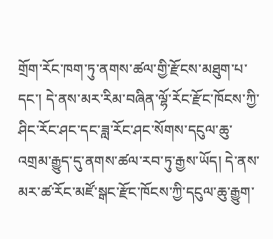གྲོག་རོང་ཁག་ཏུ་ནགས་ཚལ་གྱི་རྫོངས་མཐུག་པ་དང་། དེ་ནས་མར་རིམ་བཞིན་ལྷོ་རོང་རྫོང་ཁོངས་ཀྱི་ཤིང་རོང་ཤང་དང་ཟླ་རོང་ཤང་སོགས་དངུལ་ཆུ་འགྲམ་རྒྱུད་དུ་ནགས་ཚལ་རབ་ཏུ་རྒྱས་ཡོད། དེ་ནས་མར་ཚ་རོང་མཛོ་སྒང་རྫོང་ཁོངས་ཀྱི་དངུལ་ཆུ་རྒྱུག་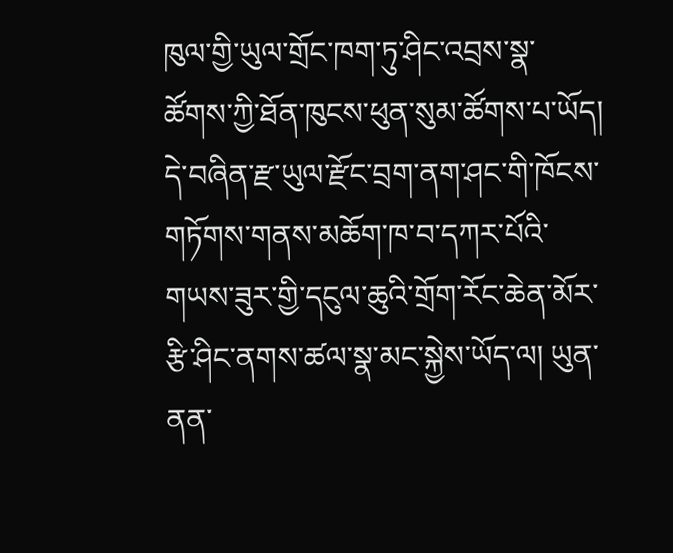ཁུལ་གྱི་ཡུལ་གྲོང་ཁག་ཏུ་ཤིང་འབྲས་སྣ་ཚོགས་ཀྱི་ཐོན་ཁུངས་ཕུན་སུམ་ཚོགས་པ་ཡོད། དེ་བཞིན་རྫ་ཡུལ་རྫོང་བྲག་ནག་ཤང་གི་ཁོངས་གཏོགས་གནས་མཆོག་ཁ་བ་དཀར་པོའི་གཡས་ཟུར་གྱི་དངུལ་ཆུའི་གྲོག་རོང་ཆེན་མོར་རྩི་ཤིང་ནགས་ཚལ་སྣ་མང་སྐྱེས་ཡོད་ལ། ཡུན་ནན་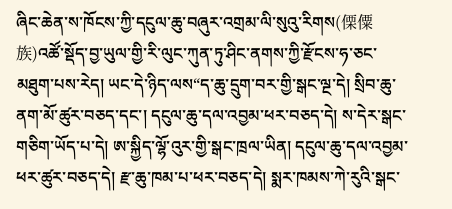ཞིང་ཆེན་ས་ཁོངས་ཀྱི་དངུལ་ཆུ་བཞུར་འགྲམ་ལི་སུའུ་རིགས(傈僳族)འཚོ་སྡོད་བྱ་ཡུལ་གྱི་རི་ལུང་ཀུན་ཏུ་ཤིང་ནགས་ཀྱི་རྫོངས་ཧ་ཅང་མཐུག་པས་རེད། ཡང་དེ་ཉིད་ལས“ད་ཆུ་དྲུག་བར་གྱི་སྒང་ལྔ་དེ། སྲིབ་ཆུ་ནག་མོ་ཚུར་བཅད་དང་། དངུལ་ཆུ་དལ་འབྱམ་ཕར་བཅད་དེ། ས་དེར་སྒང་གཅིག་ཡོད་པ་དེ། ཨ་སྐྱིད་ལྷོ་འུར་གྱི་སྒང་ཁྲལ་ཡིན། དངུལ་ཆུ་དལ་འབྱམ་ཕར་ཚུར་བཅད་དེ། རྫ་ཆུ་ཁམ་པ་ཕར་བཅད་དེ། སྨར་ཁམས་ཀེ་རུའི་སྒང་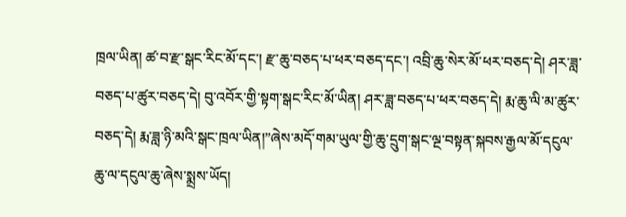ཁྲལ་ཡིན། ཚ་བ་རྫ་སྒང་རིང་མོ་དང་། རྫ་ཆུ་བཅད་པ་ཕར་བཅད་དང་། འབྲི་ཆུ་སེར་མོ་ཕར་བཅད་དེ། ཤར་ཟླ་བཅད་པ་ཚུར་བཅད་དེ། བུ་འབོར་གྱི་སྟག་སྒང་རིང་མོ་ཡིན། ཤར་ཟླ་བཅད་པ་ཕར་བཅད་དེ། རྨ་ཆུ་ལི་མ་ཚུར་བཅད་དེ། རྨ་ཟླ་ཉི་མའི་སྒང་ཁྲལ་ཡིན།”ཞེས་མདོ་གམ་ཡུལ་གྱི་ཆུ་དྲུག་སྒང་ལྔ་བསྟན་སྐབས་རྒྱལ་མོ་དངུལ་ཆུ་ལ་དངུལ་ཆུ་ཞེས་སྨྲས་ཡོད།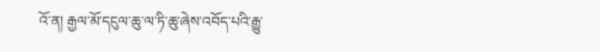འོ་ན། རྒྱལ་མོ་དངུལ་ཆུ་ལ་ཏི་ཆུ་ཞེས་འབོད་པའི་རྒྱུ་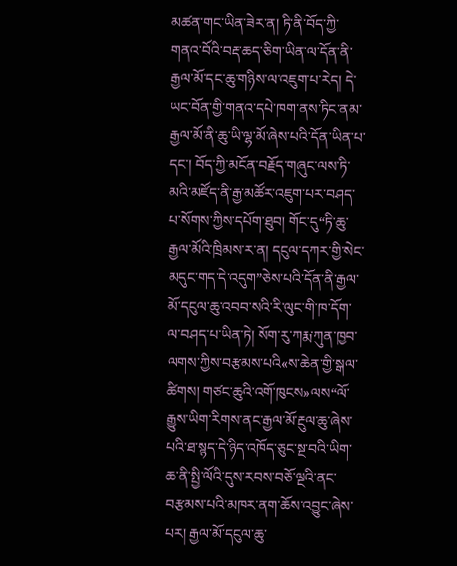མཚན་གང་ཡིན་ཟེར་ན། ཏི་ནི་བོད་ཀྱི་གནའ་བོའི་བརྡ་ཆད་ཅིག་ཡིན་ལ་དོན་ནི་རྒྱལ་མོ་དང་ཆུ་གཉིས་ལ་འཇུག་པ་རེད། དེ་ཡང་བོན་གྱི་གནའ་དཔེ་ཁག་ནས་ཏིང་ནམ་རྒྱལ་མོ་ནི་ཆུ་ཡི་ལྷ་མོ་ཞེས་པའི་དོན་ཡིན་པ་དང་། བོད་ཀྱི་མངོན་བརྗོད་གཞུང་ལས་ཏི་མའི་མཛོད་ནི་རྒྱ་མཚོར་འཇུག་པར་བཤད་པ་སོགས་ཀྱིས་དཔོག་ཐུབ། གོང་དུ“ཏི་ཆུ་རྒྱལ་མོའི་ཁྲིམས་ར་ན། དངུལ་དཀར་གྱི་སེང་མདུང་གད་དེ་འདུག”ཅེས་པའི་དོན་ནི་རྒྱལ་མོ་དངུལ་ཆུ་འབབ་སའི་རི་ལུང་གི་ཁ་དོག་ལ་བཤད་པ་ཡིན་ཏེ། སོག་རུ་ཀརྨ་ཀུན་ཁྱབ་ལགས་ཀྱིས་བརྩམས་པའི«ས་ཆེན་གྱི་སྒལ་ཚིགས། གཙང་ཆུའི་འགོ་ཁུངས»ལས“ལོ་རྒྱུས་ཡིག་རིགས་ནང་རྒྱལ་མོ་རྔུལ་ཆུ་ཞེས་པའི་ཐ་སྙད་དེ་ཉིད་འཁོད་ཅུང་སྔ་བའི་ཡིག་ཆ་ནི་སྤྱི་ལོའི་དུས་རབས་བཅོ་ལྔའི་ནང་བརྩམས་པའི་མཁར་ནག་ཆོས་འབྱུང་ཞེས་པར། རྒྱལ་མོ་དངུལ་ཆུ་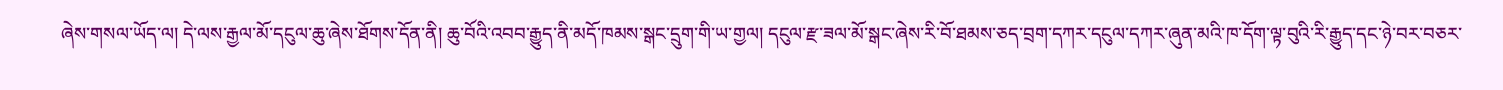ཞེས་གསལ་ཡོད་ལ། དེ་ལས་རྒྱལ་མོ་དངུལ་ཆུ་ཞེས་ཐོགས་དོན་ནི། ཆུ་བོའི་འབབ་རྒྱུད་ནི་མདོ་ཁམས་སྒང་དྲུག་གི་ཡ་གྱལ། དངུལ་རྫ་ཟལ་མོ་སྒང་ཞེས་རི་བོ་ཐམས་ཅད་བྲག་དཀར་དངུལ་དཀར་ཞུན་མའི་ཁ་དོག་ལྟ་བུའི་རི་རྒྱུད་དང་ཉེ་བར་བཅར་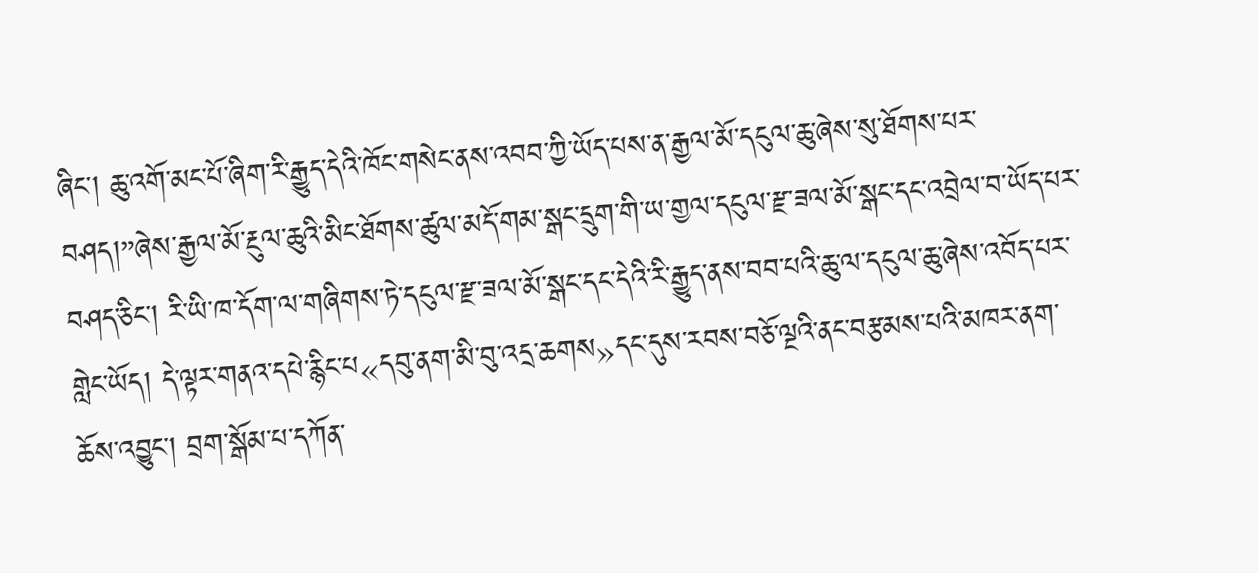ཞིང་། ཆུ་འགོ་མང་པོ་ཞིག་རི་རྒྱུད་དེའི་ཁོང་གསེང་ནས་འབབ་ཀྱི་ཡོད་པས་ན་རྒྱལ་མོ་དངུལ་ཆུ་ཞེས་སུ་ཐོགས་པར་བཤད།”ཞེས་རྒྱལ་མོ་རྔུལ་ཆུའི་མིང་ཐོགས་ཚུལ་མདོ་གམ་སྒང་དྲུག་གི་ཡ་གྱལ་དངུལ་རྫ་ཟལ་མོ་སྒང་དང་འབྲེལ་བ་ཡོད་པར་བཤད་ཅིང་། རི་ཡི་ཁ་དོག་ལ་གཞིགས་ཏེ་དངུལ་རྫ་ཟལ་མོ་སྒང་དང་དེའི་རི་རྒྱུད་ནས་བབ་པའི་ཆུ་ལ་དངུལ་ཆུ་ཞེས་འབོད་པར་གླེང་ཡོད། དེ་ལྟར་གནའ་དཔེ་རྙིང་པ«དབུ་ནག་མི་བུ་འདྲ་ཆགས»དང་དུས་རབས་བཅོ་ལྔའི་ནང་བརྩམས་པའི་མཁར་ནག་ཆོས་འབྱུང་། བྲག་སྒོམ་པ་དཀོན་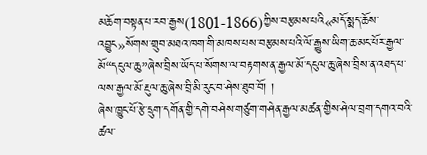མཆོག་བསྟན་པ་རབ་རྒྱས(1801-1866)ཀྱིས་བརྩམས་པའི«མདོ་སྨད་ཆོས་འབྱུང»སོགས་གྲུབ་མཐའ་ཁག་གི་མཁས་པས་བརྩམས་པའི་ལོ་རྒྱུས་ཡིག་ཆ་མང་པོར་རྒྱལ་མོ“དངུལ་ཆུ”ཞེས་བྲིས་ཡོད་པ་སོགས་ལ་བརྟགས་ན་རྒྱལ་མོ་དངུལ་ཆུ་ཞེས་བྲིས་ན་འཐད་པ་ལས་རྒྱལ་མོ་རྔུལ་ཆུ་ཞེས་བྲི་མི་རུང་བ་ཤེས་ཐུབ་བོ། །
ཞེས་ཁྱུང་པོ་རྩེ་དྲུག་དགོན་གྱི་དགེ་བཤེས་གཙུག་གཤེན་རྒྱལ་མཚན་གྱིས་ཤེལ་བྲག་དགའ་བའི་ཚལ་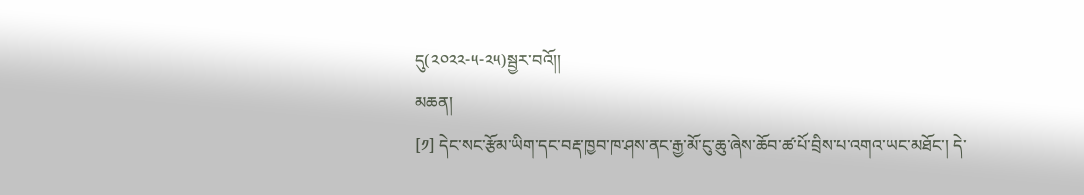དུ(༢༠༢༢-༥-༢༥)སྦྱར་བའོ།།
མཆན།
[༡] དེང་སང་རྩོམ་ཡིག་དང་བརྡ་ཁྱབ་ཁ་ཤས་ནང་རྒྱ་མོ་ངུ་ཆུ་ཞེས་ཆོབ་ཚ་པོ་བྲིས་པ་འགའ་ཡང་མཐོང་། དེ་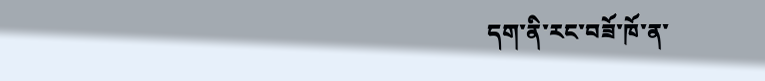དག་ནི་རང་བཟོ་ཁོ་ན་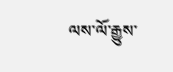ལས་ལོ་རྒྱུས་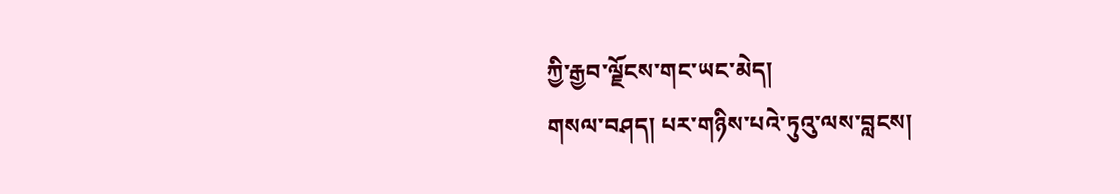ཀྱི་རྒྱབ་ལྗོངས་གང་ཡང་མེད།
གསལ་བཤད། པར་གཉིས་པའེ་ཏུའུ་ལས་བླངས།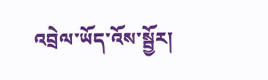འབྲེལ་ཡོད་འོས་སྦྱོར།